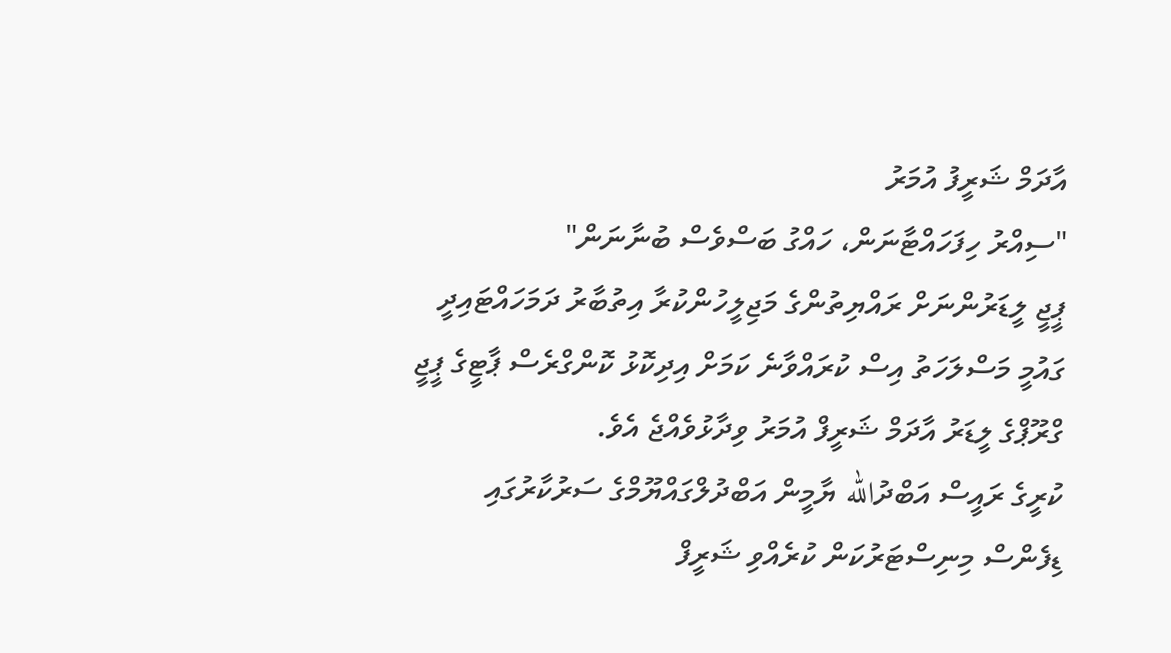އާދަމް ޝަރީފު އުމަރު
"ސިއްރު ހިފަހައްޓާނަން، ހައްގު ބަސްވެސް ބުނާނަން"
ޕީޖީ ލީޑަރުންނަށް ރައްޔިތުންގެ މަޖިލީހުންކުރާ އިތުބާރު ދަމަހައްޓައިދީ ގައުމީ މަސްލަހަތު އިސް ކުރައްވާނެ ކަމަށް އިދިކޮޅު ކޮންގްރެސް ޕާޓީގެ ޕީޖީ ގްރޫޕްގެ ލީޑަރު އާދަމް ޝަރީފް އުމަރު ވިދާޅުވެއްޖެ އެވެ.
ކުރީގެ ރައީސް އަބްދުالله ޔާމީން އަބްދުލްގައްޔޫމްގެ ސަރުކާރުގައި ޑިފެންސް މިނިސްޓަރުކަން ކުރެއްވި ޝަރީފް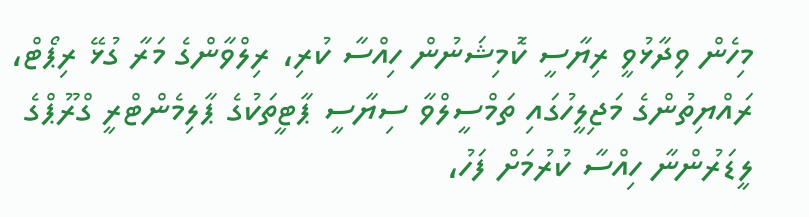މިހެން ވިދާޅުވީ ރިޔާސީ ކޮމިޝަނުން ހިއްސާ ކުރި، ރިލްވާންގެ މަރާ ގުޅޭ ރިޕޯޓް، ރައްޔިތުންގެ މަޖިލީހުގައި ތަމްސީލްވާ ސިޔާސީ ޕާޓީތަކުގެ ޕާލިމެންޓްރީ ގްރޫޕްގެ ލީޑަރުންނާ ހިއްސާ ކުރުމަށް ފަހު،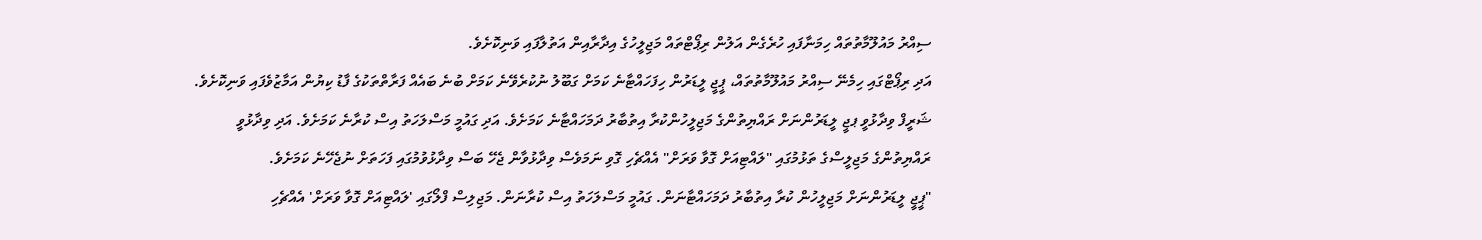ސިއްރު މައުލޫމާތުތައް ހިމަނާފައި ހުރެގެން އަލުން ރިޕޯޓްތައް މަޖިލީހުގެ އިދާރާއިން އަތުލާފައި ވަނިކޮށެވެ.
އަދި ރިޕޯޓްގައި ހިމެނޭ ސިއްރު މައުލޫމާތުތައް، ޕީޖީ ލީޑަރުން ހިފަހައްޓާނެ ކަމަށް ގަބޫލު ނުކުރެވޭނެ ކަމަށް ބުނެ ބައެއް ފަރާތްތަކުގެ ފާޑު ކިޔުން އަމާޒުވެފައި ވަނިކޮށެވެ.
ޝަރީފް ވިދާޅުވީ ޕޖީ ލީޑަރުންނަށް ރައްޔިތުންގެ މަޖިލީހުންކުރާ އިތުބާރު ދަމަހައްޓާނެ ކަމަށެވެ. އަދި ގައުމީ މަސްލަހަތު އިސް ކުރާނެ ކަމަށެވެ. އަދި ވިދާޅުވީ ރައްޔިތުންގެ މަޖިލީސްގެ ތަޅުމުގައި "ލައްޓިއަށް ގޮވާ ވަރަށް" އެއްޗެހި ގޮވި ނަމަވެސް ވިދާޅުވާން ޖެހޭ ބަސް ވިދާޅުވުމުގައި ފަހަތަށް ނުޖެހޭނެ ކަމަށެވެ.
"ޕީޖީ ލީޑަރުންނަށް މަޖިލީހުން ކުރާ އިތުބާރު ދަމަހައްޓާނަން. ގައުމީ މަސްލަހަތު އިސް ކުރާނަން. މަޖިލިސް ފްލޯގައި 'ލައްޓިއަށް ގޮވާ ވަރަށް' އެއްޗެހި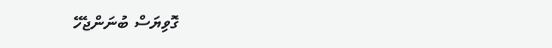ގޮވިޔަސް ބުނަންޖެހޭ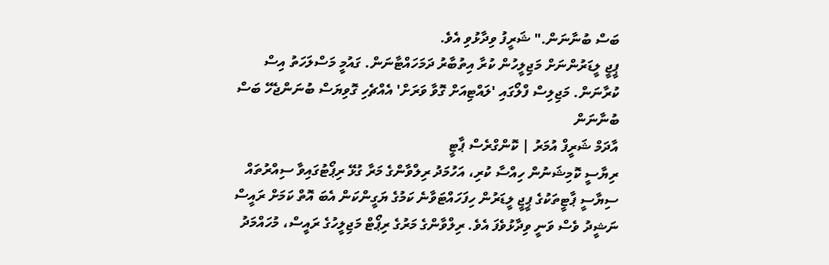ބަސް ބުނާނަން." ޝަރީފު ވިދާޅުވި އެވެ.
ޕީޖީ ލީޑަރުންނަށް މަޖިލީހުން ކުރާ އިތުބާރު ދަމަހައްޓާނަން. ގައުމީ މަސްލަހަތު އިސް ކުރާނަން. މަޖިލިސް ފްލޯގައި 'ލައްޓިއަށް ގޮވާ ވަރަށް' އެއްޗެހި ގޮވިޔަސް ބުނަންޖެހޭ ބަސް ބުނާނަން
އާދަމް ޝަރީފް އުމަރު | ކޮންގްރެސް ޕާޓީ
ރިޔާސީ ކޮމިޝަނުން ހިއްސާ ކުރި، އަހުމަދު ރިލްވާންގެ މަރާ ގުޅޭ ރިޕޯޓުގައިވާ ސިއްރުތައް ސިޔާސީ ޕާޓީތަކުގެ ޕީޖީ ލީޑަރުން ހިފަހައްޓަވާނެ ކަމުގެ ޔަގީންކަން އެބަ އޮތް ކަމަށް ރައީސް ނަޝީދު ވެސް ވަނީ ވިދާޅުވެފަ އެވެ. ރިލްވާންގެ މަރުގެ ރިޕޯޓް މަޖިލީހުގެ ރައީސް، މުހައްމަދު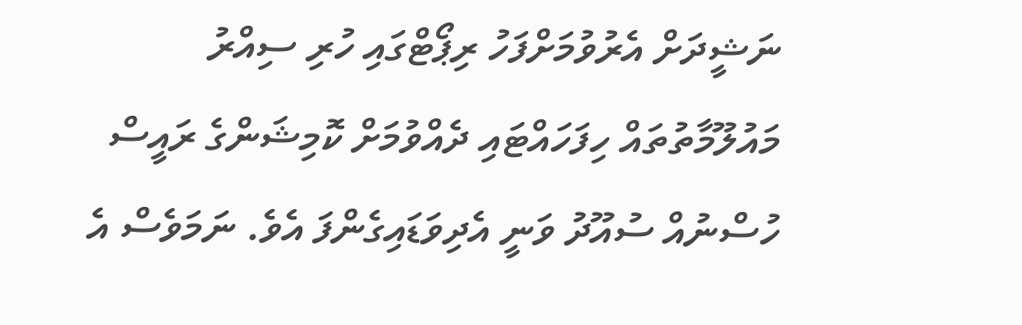ނަޝީދަށް އެރުވުމަށްފަހު ރިޕޯޓްގައި ހުރި ސިއްރު މައުލޫމާތުތައް ހިފަހައްޓައި ދެއްވުމަށް ކޮމިޝަންގެ ރައީސް ހުސްނުއް ސުއޫދު ވަނީ އެދިވަޑައިގެންފަ އެވެ. ނަމަވެސް އެ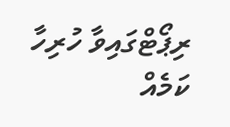ރިޕޯޓްގައިވާ ހުރިހާ ކަމެއް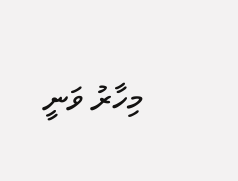މިހާރު ވަނީ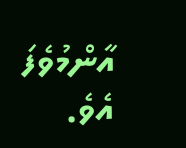އާންމުވެފަ އެވެ.